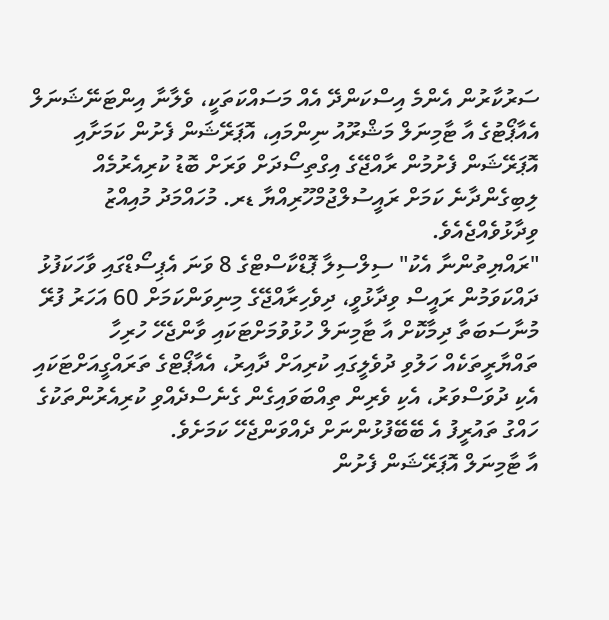ސަރުކާރުން އެންމެ އިސްކަންދޭ އެއް މަސައްކަތަކީ، ވެލާނާ އިންޓަނޭޝަނަލް އެއާޕޯޓުގެ އާ ޓާމިނަލް މަޝްރޫއު ނިންމައި، އޮޕަރޭޝަން ފެށުން ކަމަށާއި އޮޕަރޭޝަން ފެށުމުން ރާއްޖޭގެ އިގްތިސޯދަށް ވަރަށް ބޮޑު ކުރިއެރުމެއް ލިބިގެންދާނެ ކަމަށް ރައީސުލްޖުމްހޫރިއްޔާ ޑރ. މުހައްމަދު މުއިއްޒު ވިދާޅުވެއްޖެއެވެ.
"ރައްޔިތުންނާ އެކު" ސިލްސިލާ ޕޮޑްކާސްޓްގެ 8 ވަނަ އެޕިސޯޑްގައި ވާހަކަފުޅު ދައްކަވަމުން ރައީސް ވިދާޅުވީ، ދިވެހިރާއްޖޭގެ މިނިވަންކަމަށް 60 އަހަރު ފުރޭ މުނާސަބަތާ ދިމާކޮށް އާ ޓާމިނަލް ހުޅުވުމަށްޓަކައި ވާންޖެހޭ ހުރިހާ ތައްޔާރީތަކެއް ހަލުވި ދުވެލީގައި ކުރިއަށް ދާއިރު، އެއާޕޯޓްގެ ތަރައްގީއަށްޓަކައި އެކި ދުވަސްވަރު، އެކި ވެރިން ތިއްބަވައިގެން ގެނެސްދެއްވި ކުރިއެރުންތަކުގެ ހައްގު ތައުރީފު އެ ބޭބޭފުޅުންނަށް ދެއްވަންޖެހޭ ކަމަށެވެ.
އާ ޓާމިނަލް އޮޕަރޭޝަން ފެށުން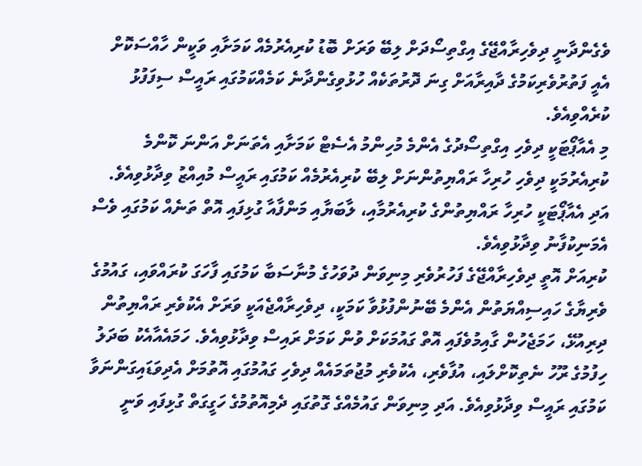ވެގެންދާނީ ދިވެހިރާއްޖޭގެ އިގްތިސޯދަށް ލިބޭ ވަރަށް ބޮޑު ކުރިއެރުމެއް ކަމަށާއި ވަކީން ހާއްސަކޮށް އެއީ ފަތުރުވެރިކަމުގެ ދާއިރާއަށް ގިނަ ދޮރުތަކެއް ހުޅުވިގެންދާނެ ކަމެއްކަމުގައި ރައީސް ސިފަފުޅު ކުރެއްވިއެވެ.
މި އެއާޕޯޓަކީ ދިވެހި އިގްތިސޯދުގެ އެންމެ މުހިންމު އެސެޓް ކަމަށާއި އެތަނަށް އަންނަ ކޮންމެ ކުރިއެރުމަކީ ދިވެހި ހުރިހާ ރައްޔިތުންނަށް ލިބޭ ކުރިއެރުމެއް ކަމުގައި ރައީސް މުއިއްޒު ވިދާޅުވިއެވެ. އަދި އެއާޕޯޓަކީ ހުރިހާ ރައްޔިތުންގެ ކުރިއެރުމާއި، ލާބަޔާއި މަންފާއާ ގުޅިފައި އޮތް ތަނެއް ކަމުގައި ވެސް އެމަނިކުފާނު ވިދާޅުވިއެވެ.
ކުރިއަށް އޮތީ ދިވެހިރާއްޖޭގެ ފަހުރުވެރި މިނިވަން ދުވަހުގެ މުނާސަބާ ކަމުގައި ފާހަގަ ކުރައްވައި، ގައުމުގެ ވެރިޔާގެ ހައިސިއްޔަތުން އެންމެ ބޭނުންފުޅުވާ ކަމަކީ، ދިވެހިރާއްޖެއަކީ ވަރަށް އެކުވެރި ރައްޔިތުން ދިރިއުޅޭ، ހަމަޖެހުން ގާއިމުވެފައި އޮތް ގައުމަކަށް ވުން ކަމަށް ރައިސް ވިދާޅުވިއެވެ. ހަމައެއާއެކު ބަދަލު ހިފުމުގެ ރޫހު ނެތިކޮށްލައި، އުފާވެރި، އެކުވެރި މުޖުތަމައެއް ދިވެހި ގައުމުގައި އޮތުމަށް އެދިވަޑައިގަންނަވާ ކަމުގައި ރައީސް ވިދާޅުވިއެވެ. އަދި މިނިވަން ގައުމެއްގެ ގޮތުގައި ދެމިއޮތުމުގެ ހަގީގަތް ގުޅިފައި ވަނީ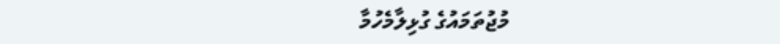މުޖުތަމައުގެ ގުޅިލާމެހުމާ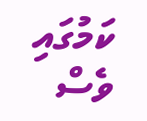ކަމުގައި ވެސް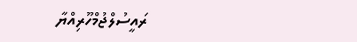ރައީސުލްޖުމްހޫރިއްޔާ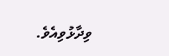ވިދާޅުވިއެވެ.